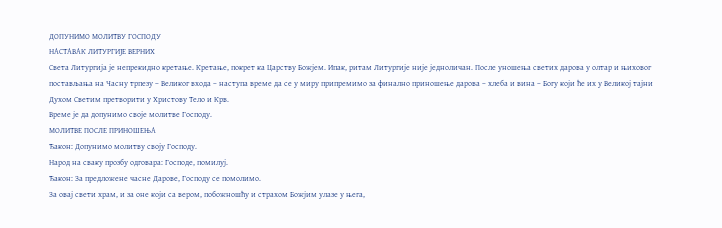ДОПУНИМО МОЛИТВУ ГОСПОДУ
НАСТАВАК ЛИТУРГИЈЕ ВЕРНИХ
Света Литургија је непрекидно кретање. Кретање, покрет ка Царству Божјем. Ипак, ритам Литургије није једноличан. После уношења светих дарова у олтар и њиховог постављања на Часну трпезу – Великог входа – наступа време да се у миру припремимо за финално приношење дарова – хлеба и вина – Богу који ће их у Великој тајни Духом Светим претворити у Христову Тело и Крв.
Време је да допунимо своје молитве Господу.
МОЛИТВЕ ПОСЛЕ ПРИНОШЕЊА
Ђакон: Допунимо молитву своју Господу.
Народ на сваку прозбу одговара: Господе, помилуј.
Ђакон: За предложене часне Дарове, Господу се помолимо.
За овај свети храм, и за оне који са вером, побожношћу и страхом Божјим улазе у њега,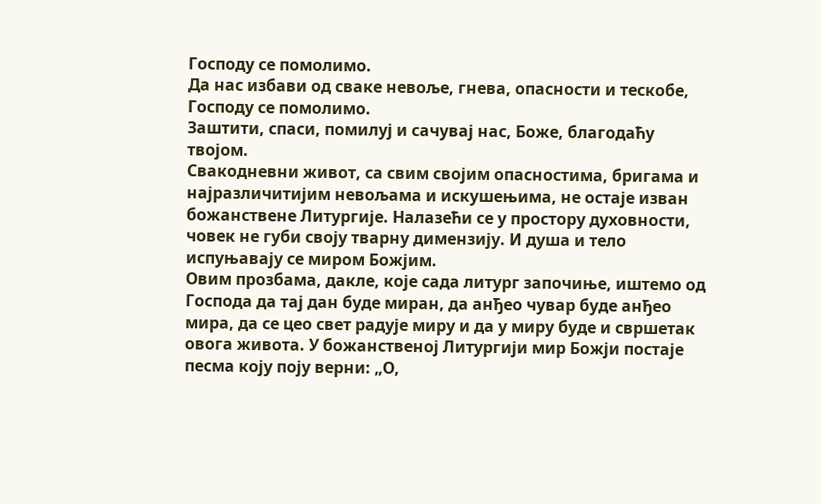Господу се помолимо.
Да нас избави од сваке невоље, гнева, опасности и тескобе, Господу се помолимо.
Заштити, спаси, помилуј и сачувај нас, Боже, благодаћу твојом.
Свакодневни живот, са свим својим опасностима, бригама и најразличитијим невољама и искушењима, не остаје изван божанствене Литургије. Налазећи се у простору духовности, човек не губи своју тварну димензију. И душа и тело испуњавају се миром Божјим.
Овим прозбама, дакле, које сада литург започиње, иштемо од Господа да тај дан буде миран, да анђео чувар буде анђео мира, да се цео свет радује миру и да у миру буде и свршетак овога живота. У божанственој Литургији мир Божји постаје песма коју поју верни: „О,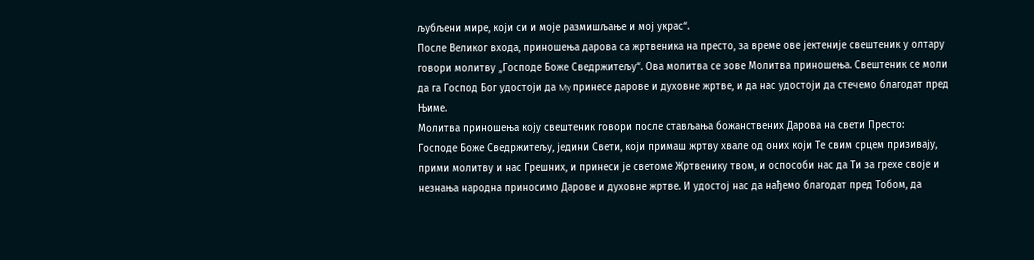љубљени мире, који си и моје размишљање и мој украс“.
После Великог входа, приношења дарова са жртвеника на престо, зa време ове јектеније свештеник у олтару говори молитву „Господе Боже Сведржитељу“. Ова молитва се зове Молитва приношења. Свештеник се моли да га Господ Бог удостоји да My принесе дарове и духовне жртве, и да нас удостоји да стечемо благодат пред Њиме.
Молитва приношења коју свештеник говори после стављања божанствених Дарова на свети Престо:
Господе Боже Сведржитељу, једини Свети, који примаш жртву хвале од оних који Те свим срцем призивају, прими молитву и нас Грешних, и принеси је светоме Жртвенику твом, и оспособи нас да Ти за грехе своје и незнања народна приносимо Дарове и духовне жртве. И удостој нас да нађемо благодат пред Тобом, да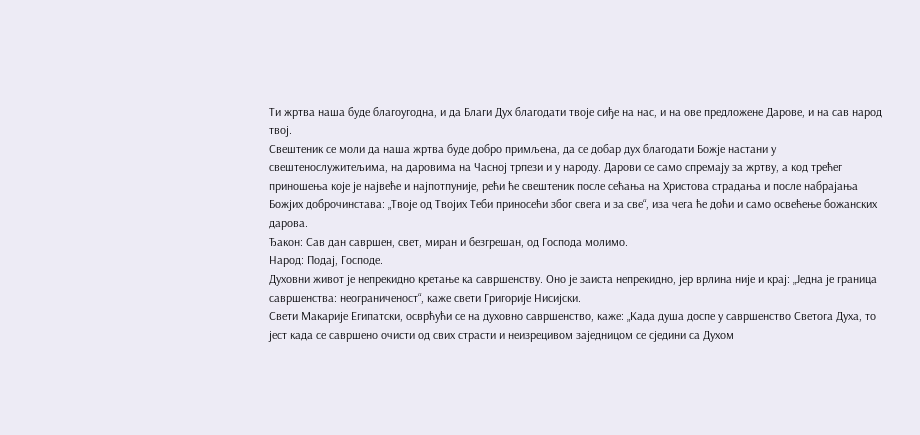Ти жртва наша буде благоугодна, и да Благи Дух благодати твоје сиђе на нас, и на ове предложене Дарове, и на сав народ твој.
Свештеник се моли да наша жртва буде добро примљена, да се добар дух благодати Божје настани у свештенослужитељима, на даровима на Часној трпези и у народу. Дарови се само спремају за жртву, а код трећег приношења које је највеће и најпотпуније, рећи ће свештеник после сећања на Христова страдања и после набрајања Божјих доброчинстава: „Твоје од Твојих Теби приносећи због свега и за све“, иза чега ће доћи и само освећење божанских дарова.
Ђакон: Сав дан савршен, свет, миран и безгрешан, од Господа молимо.
Народ: Подај, Господе.
Духовни живот је непрекидно кретање ка савршенству. Оно је заиста непрекидно, јер врлина није и крај: „Једна је граница савршенства: неограниченост“, каже свети Григорије Нисијски.
Свети Макарије Египатски, осврћући се на духовно савршенство, каже: „Када душа доспе у савршенство Светога Духа, то јест када се савршено очисти од свих страсти и неизрецивом заједницом се сједини са Духом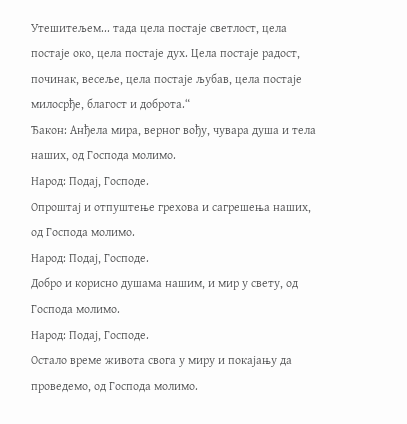Утешитељем... тада цела постаје светлост, цела постаје око, цела постаје дух. Цела постаје радост, починак, весеље, цела постаје љубав, цела постаје милосрђе, благост и доброта.“
Ђакон: Анђела мира, верног вођу, чувара душа и тела наших, од Господа молимо.
Народ: Подај, Господе.
Опроштај и отпуштење грехова и сагрешења наших, од Господа молимо.
Народ: Подај, Господе.
Добро и корисно душама нашим, и мир у свету, од Господа молимо.
Народ: Подај, Господе.
Остало време живота свога у миру и покајању да проведемо, од Господа молимо.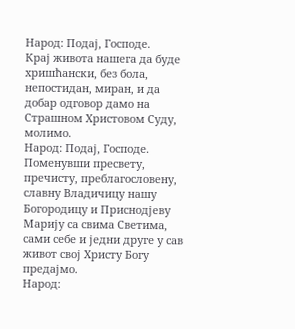Народ: Подај, Господе.
Крај живота нашега да буде хришћански, без бола, непостидан, миран, и да добар одговор дамо на Страшном Христовом Суду, молимо.
Народ: Подај, Господе.
Поменувши пресвету, пречисту, преблагословену, славну Владичицу нашу Богородицу и Приснодјеву Марију са свима Светима, сами себе и једни друге у сав живот свој Христу Богу предајмо.
Народ: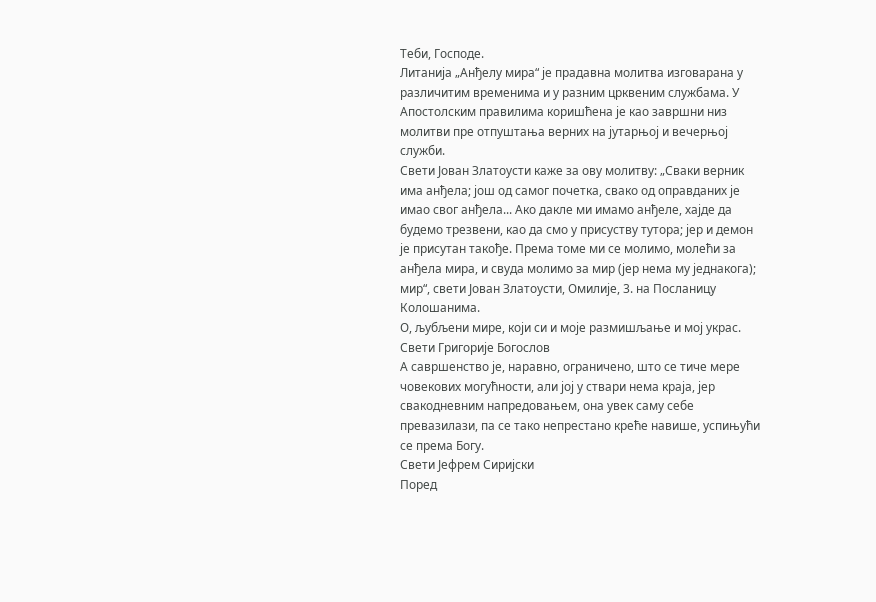Теби, Господе.
Литанија „Анђелу мира“ је прадавна молитва изговарана у различитим временима и у разним црквеним службама. У Апостолским правилима коришћена је као завршни низ молитви пре отпуштања верних на јутарњој и вечерњој служби.
Свети Јован Златоусти каже за ову молитву: „Сваки верник има анђела; још од самог почетка, свако од оправданих је имао свог анђела... Ако дакле ми имамо анђеле, хајде да будемо трезвени, као да смо у присуству тутора; јер и демон је присутан такође. Према томе ми се молимо, молећи за анђела мира, и свуда молимо за мир (јер нема му једнакога); мир“, свети Јован Златоусти, Омилије, 3. на Посланицу Колошанима.
О, љубљени мире, који си и моје размишљање и мој украс.
Свети Григорије Богослов
А савршенство је, наравно, ограничено, што се тиче мере човекових могућности, али јој у ствари нема краја, јер свакодневним напредовањем, она увек саму себе превазилази, па се тако непрестано креће навише, успињући се према Богу.
Свети Јефрем Сиријски
Поред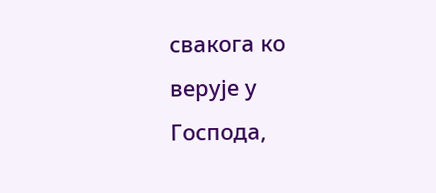свакога ко верује у Господа,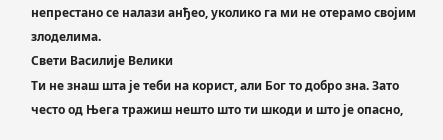непрестано се налази анђео, уколико га ми не отерамо својим злоделима.
Свети Василије Велики
Ти не знаш шта је теби на корист, али Бог то добро зна. Зато често од Њега тражиш нешто што ти шкоди и што је опасно,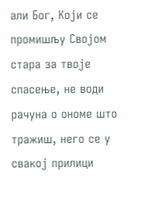али Бог, Који се промишљу Својом стара за твоје спасење, не води рачуна о ономе што тражиш, него се у свакој прилици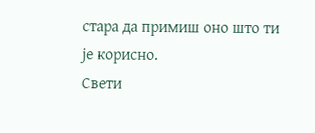стара да примиш оно што ти је корисно.
Свети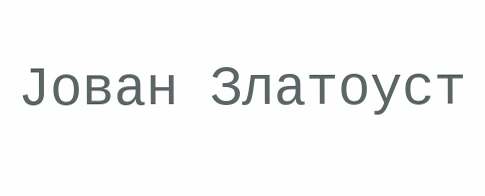Јован Златоуст